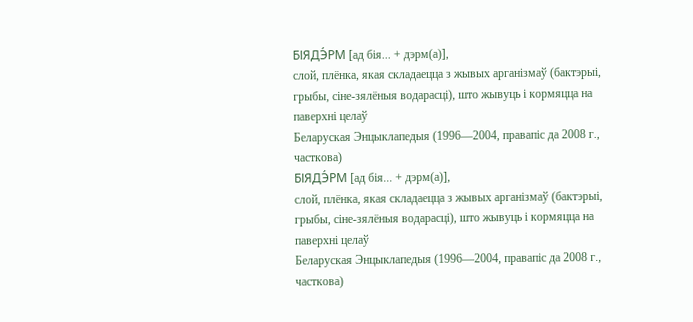БІЯДЭ́РМ [ад бія... + дэрм(а)],
слой, плёнка, якая складаецца з жывых арганізмаў (бактэрыі, грыбы, сіне-зялёныя водарасці), што жывуць і кормяцца на паверхні целаў
Беларуская Энцыклапедыя (1996—2004, правапіс да 2008 г., часткова)
БІЯДЭ́РМ [ад бія... + дэрм(а)],
слой, плёнка, якая складаецца з жывых арганізмаў (бактэрыі, грыбы, сіне-зялёныя водарасці), што жывуць і кормяцца на паверхні целаў
Беларуская Энцыклапедыя (1996—2004, правапіс да 2008 г., часткова)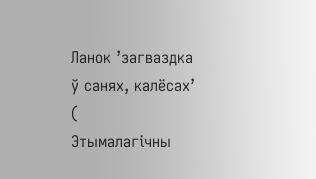Ланок ’загваздка ў санях, калёсах’ (
Этымалагічны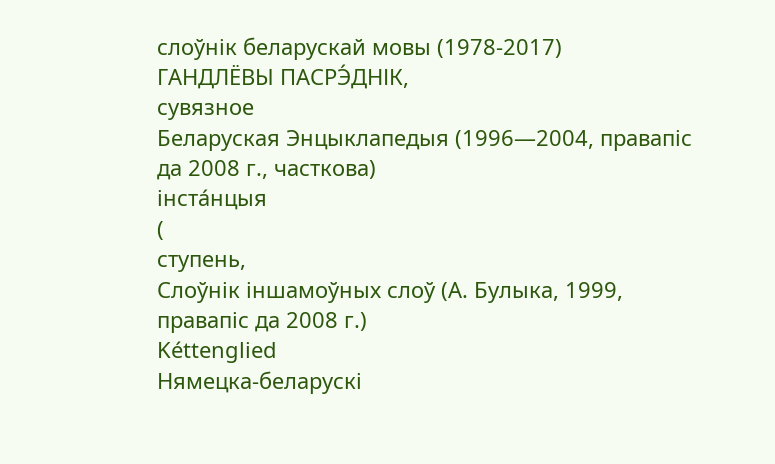слоўнік беларускай мовы (1978-2017)
ГАНДЛЁВЫ ПАСРЭ́ДНІК,
сувязное
Беларуская Энцыклапедыя (1996—2004, правапіс да 2008 г., часткова)
інста́нцыя
(
ступень,
Слоўнік іншамоўных слоў (А. Булыка, 1999, правапіс да 2008 г.)
Kéttenglied
Нямецка-беларускі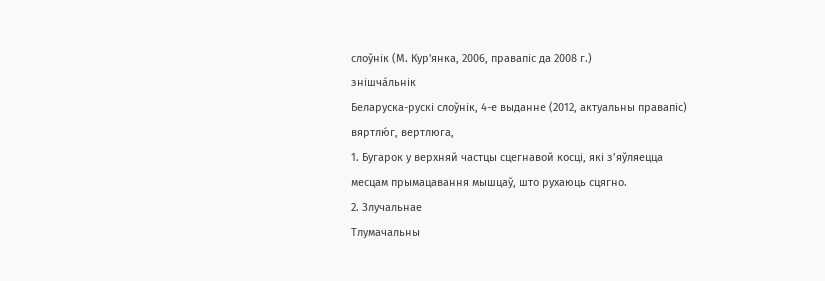слоўнік (М. Кур'янка, 2006, правапіс да 2008 г.)
знішча́льнік
Беларуска-рускі слоўнік, 4-е выданне (2012, актуальны правапіс)
вяртлю́г, вертлюга,
1. Бугарок у верхняй частцы сцегнавой косці, які з’яўляецца месцам прымацавання мышцаў, што рухаюць сцягно.
2. Злучальнае
Тлумачальны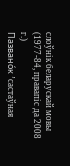слоўнік беларускай мовы (1977-84, правапіс да 2008 г.)
Пазвано́к ’састаўная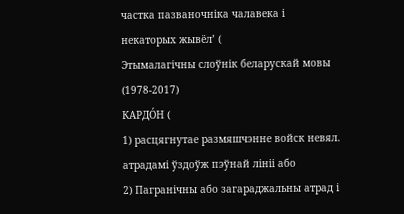частка пазваночніка чалавека і некаторых жывёл’ (
Этымалагічны слоўнік беларускай мовы (1978-2017)
КАРДО́Н (
1) расцягнутае размяшчэнне войск невял. атрадамі ўздоўж пэўнай лініі або
2) Пагранічны або загараджальны атрад і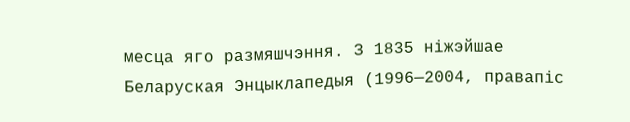месца яго размяшчэння. З 1835 ніжэйшае
Беларуская Энцыклапедыя (1996—2004, правапіс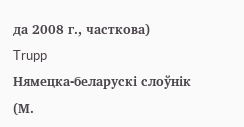да 2008 г., часткова)
Trupp
Нямецка-беларускі слоўнік (М.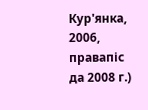Кур'янка, 2006, правапіс да 2008 г.)